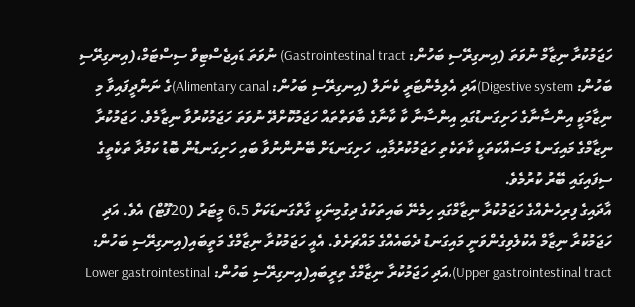ހަޖަމުކުރާ ނިޒާމް ނުވަތަ (އިނގިރޭސި ބަހުން: Gastrointestinal tract) ނުވަތަ ޑައިޖެސްޓިވް ސިސްޓަމް،(އިނގިރޭސި ބަހުން: Digestive system)އަދި އެލިމެންޓަރީ ކެނަލް (އިނގިރޭސި ބަހުން: Alimentary canal)ގެ ނަންދީފައިވާ މި ނިޒާމަކީ އިންސާނާގެ ހަށިގަނޑުގައި އިންސާނާ ކާ ކާނާގެ ބާވަތްތައް ހަޖަމުކޮށްދޭ ނުވަތަ ހަޖަމުކުރުވާ ނިޒާމެވެ. ހަޖަމުކުރާ ނިޒާމްގެ މައިގަނޑު މަސައްކަތަކީ ކާތަކެތި ހަޖަމުކުރުމާއި، ހަށިގަނޑަށް ބޭނުންނުވާ ބައި ހަށިގަނޑުން ބޮޑު ކަމުދާ ތަކެތީގެ ސިފައިގައި ބޭރު ކުރުމެވެ.
އާދައިގެ ފިރިހެނެއްގެ ހަޖަމުކުރާ ނިޒާމްގައި ހިމެނޭ ބައިތަކުގެ ދިގުމިނަކީ ގާތްގަނޑަކަށް 6.5 މީޓަރު (20ފޫޓް) އެވެ. އަދި ހަޖަމުކުރާ ނިޒާމް އެކުލެވިގެންވަނީ މައިގަނޑު ދެބައެއްގެ މައްޗަށެވެ. އެއީ ހަޖަމުކުރާ ނިޒާމްގެ މަތީބައި(އިނގިރޭސި ބަހުން: Upper gastrointestinal tract)،އަދި ހަޖަމުކުރާ ނިޒާމްގެ ތިރީބައި(އިނގިރޭސި ބަހުން: Lower gastrointestinal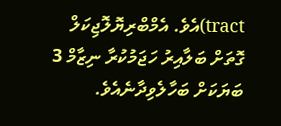tract)އެވެ. އެމްބްރިޔޮލޮޖިކަލް ގޮތަށް ބަލާއިރު ހަޖަމުކުރާ ނިޒާމް 3 ބަޔަކަށް ބަހާލެވިދާނެއެވެ.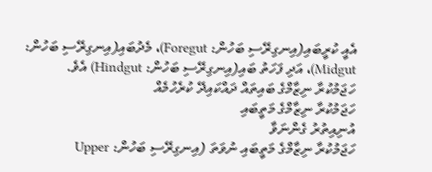އެއީ ކުރީބައި(އިނގިރޭސި ބަހުން: Foregut)، މެދުބައި(އިނގިރޭސި ބަހުން: Midgut)، އަދި ފަހަތު ބައި(އިނގިރޭސި ބަހުން: Hindgut) އެވެ.
ހަޖަމުކުރާ ނިޒާމްގެ ބައިތައް ދައްކައިދޭ ކުރެހުމެއް
ހަޖަމުކުރާ ނިޒާމްގެ މަތީބައި
އުނިއިތުރު ގެންނަވާ
ހަޖަމުކުރާ ނިޒާމްގެ މަތީބައި ނުވަތަ (އިނގިރޭސި ބަހުން: Upper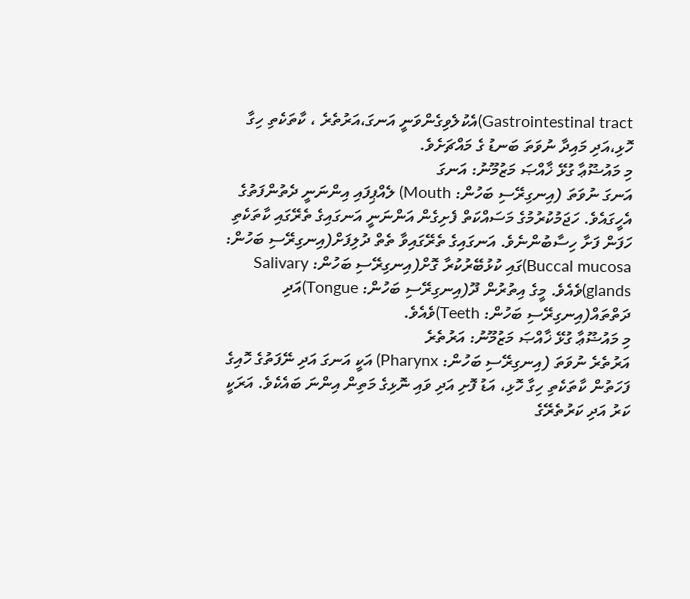Gastrointestinal tract)އެކުލެވިގެންވަނީ އަނގަ،އަރުތެރެ ، ކާތަކެތި ހިގާ ހޮޅި،އަދި މައިދާ ނުވަތަ ބަނޑު ގެ މައްޗަށެވެ.
މި މައުޟޫޢާ ގުޅޭ ޚާއްޞަ މަޒުމޫނު: އަނގަ
އަނގަ ނުވަތަ (އިނގިރޭސި ބަހުން: Mouth) ލެއްޕިފައި އިންނަނީ ދެތުންފަތުގެ އެހީގައެވެ. ހަޖަމުކުރުމުގެ މަސައްކަތް ފެށިގެން އަންނަނީ އަނގައިގެ ތެރޭގައި ކާތަކެތި ހަފަން ފަށާ ހިސާބުންނެވެ. އަނގައިގެ ތެރޭގައިވާ ތެތް ދުލިފަށް(އިނގިރޭސި ބަހުން: Buccal mucosa)ގައި ކުޅުބޭރުކުރާ ގޮށް(އިނގިރޭސި ބަހުން: Salivary glands)ވެއެވެ. މީގެ އިތުރުން ދޫ(އިނގިރޭސި ބަހުން: Tongue)އަދި ދަތްތައް(އިނގިރޭސި ބަހުން: Teeth)ވެއެވެ.
މި މައުޟޫޢާ ގުޅޭ ޚާއްޞަ މަޒުމޫނު: އަރުތެރެ
އަރުތެރެ ނުވަތަ (އިނގިރޭސި ބަހުން: Pharynx) އަކީ އަނގަ އަދި ނޭފަތުގެ ހޮއިގެ ފަހަތުން ކާތަކެތި ހިގާ ހޮޅި، އަޑު ފޮށި އަދި ވައި ނޮޅިގެ މަތިން އިންނަ ބައެކެވެ. އަރަކީ ކަރު އަދި ކަރުތެރޭގެ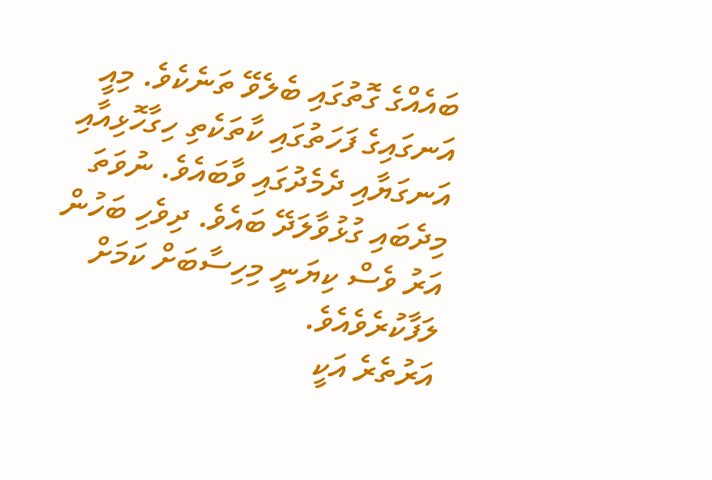ބައެއްގެ ގޮތުގައި ބެލެވޭ ތަނެކެވެ. މިއީ އަނގައިގެ ފަހަތުގައި ކާތަކެތި ހިގާހޮޅިއާއި އަނގަޔާއި ދެމެދުގައި ވާބައެވެ. ނުވަތަ މިދެބައި ގުޅުވާލަދޭ ބައެވެ. ދިވެހި ބަހުން އަރު ވެސް ކިޔަނީ މިހިސާބަށް ކަމަށް ލަފާކުރެވެއެވެ.
އަރުތެރެ އަކީ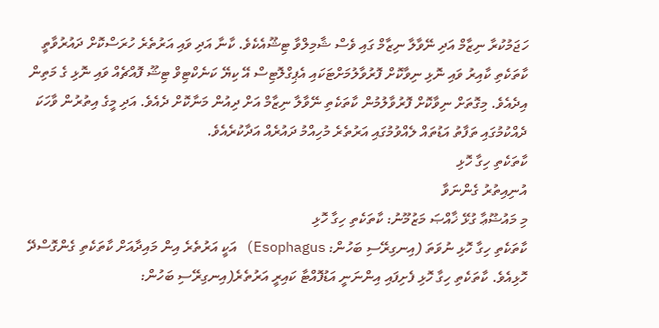ހަޖަމުކުރާ ނިޒާމް އަދި ނޭވާލާ ނިޒާމް ގައި ވެސް ޝާމިލްވާ ޓިޝޫއެކެވެ. ކާނާ އަދި ވައި އަރުތެރެ ހުރަސްކޮށް ދައުރުވާތީ ކާތަކެތި ކާއިރު ވައި ނޮޅި ނިވާކޮށް ފޮރުވާލުމަށްޓަކައި އެޕިގްލޮޓިސް އޭ ކިޔޭ ކަނެކްޓިވް ޓިޝޫ ފޮއްޗެއް ވައި ނޮޅި ގެ މަތިން އިދެއެވެ. މިގޮތަށް ނިވާކޮށް ފޮރުވާލުމުން ކާތަކެތި ނޭވާލާ ނިޒާމް އަށް ދިއުން މަނާކޮށް ދެއެވެ. އަދި މީގެ އިތުރުން ވާހަކަ ދެއްކުމުގައި ތަފާތު އަޑުތައް ލެއްވުމުގައި އަރުތެރެ މުހިއްމު ދައުރެއް އަދާކުރެއެވެ.
ކާތަކެތި ހިގާ ހޮޅި
އުނިއިތުރު ގެންނަވާ
މި މައުޟޫޢާ ގުޅޭ ޚާއްޞަ މަޒުމޫނު: ކާތަކެތި ހިގާ ހޮޅި
ކާތަކެތި ހިގާ ހޮޅި ނުވަތަ (އިނގިރޭސި ބަހުން: Esophagus) އަކީ އަރުތެރެ އިން މައިދާއަށް ކާތަކެތި ގެންގޮސްދޭ ހޮޅިއެވެ. ކާތަކެތި ހިގާ ހޮޅި ފެށިފައި އިންނަނީ އަޑުފޮއްޓާ ކައިރީ އަރުތެރެ(އިނގިރޭސި ބަހުން: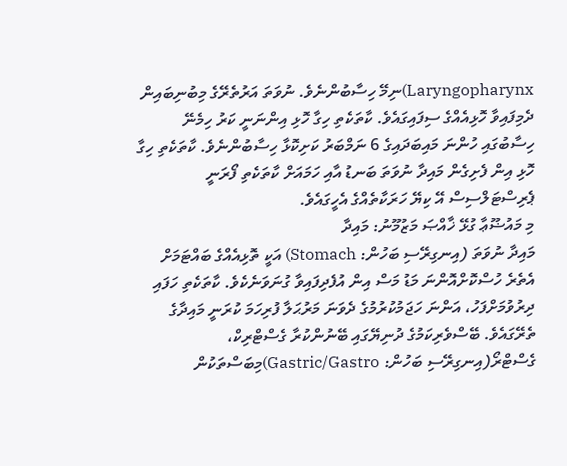Laryngopharynx)ނިމޭ ހިސާބުންނެވެ. ނުވަތަ އަރުތެރޭގެ މިބުނިބައިން ދެމިފައިވާ ހޮޅިއެއްގެ ސިފައިގައެވެ. ކާތަކެތި ހިގާ ހޮޅި އިންނަނީ ކަރު ހިމެނޭ ހިސާބުގައި ހުންނަ މައިބަދައިގެ 6 ނަމްބަރު ކަށިކޮޅާ ހިސާބުންނެވެ. ކާތަކެތި ހިގާ ހޮޅި އިން ފެށިގެން މައިދާ ނުވަތަ ބަނޑު އާއި ހަމައަށް ކާތަކެތި ފޯރަނީ ޕެރިސްޓަލްސިސް އޭ ކިޔޭ ހަރަކާތެއްގެ އެހީގައެވެ.
މި މައުޟޫޢާ ގުޅޭ ޚާއްޞަ މަޒުމޫނު: މައިދާ
މައިދާ ނުވަތަ (އިނގިރޭސި ބަހުން: Stomach) އަކީ ތޮޅިއެއްގެ ބައްޓަމަށް އެތެރެ ހުސްކޮށްއޮންނަ މަޑު މަސް އިން އުފެދިފައިވާ ގުނަވަނެކެވެ. ކާތަކެތި ހަފައި ދިރުވުމަށްފަހު، އަންނަ ހަޖަމުކުރުމުގެ ދެވަނަ މަރުޙަލާ ފުރިހަމަ ކުރަނީ މައިދާގެ ތެރޭގައެވެ. ބޭސްވެރިކަމުގެ ދުނިޔޭގައި ބޭނުންކުރާ ގެސްޓްރިކް، ގެސްޓްރޯ(އިނގިރޭސި ބަހުން: Gastric/Gastro)މިބަސްތަކުން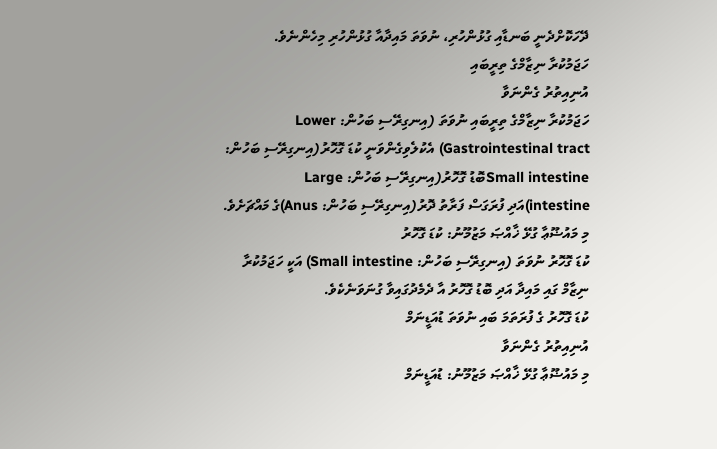ދޭހަކޮށްދެނީ ބަނޑާއި ގުޅުންހުރި، ނުވަތަ މައިދާއާ ގުޅުންހުރި މިހެންނެވެ.
ހަޖަމުކުރާ ނިޒާމްގެ ތިރީބައި
އުނިއިތުރު ގެންނަވާ
ހަޖަމުކުރާ ނިޒާމްގެ ތިރީބައި ނުވަތަ (އިނގިރޭސި ބަހުން: Lower Gastrointestinal tract) އެކުލެވިގެންވަނީ ކުޑަ ގޮހޮރު(އިނގިރޭސި ބަހުން: Small intestineބޮޑު ގޮހޮރު(އިނގިރޭސި ބަހުން: Large intestine)އަދި ފުރަގަސް ފަރާތު ދޮރު(އިނގިރޭސި ބަހުން: Anus)ގެ މައްޗަށެވެ.
މި މައުޟޫޢާ ގުޅޭ ޚާއްޞަ މަޒުމޫނު: ކުޑަ ގޮހޮރު
ކުޑަ ގޮހޮރު ނުވަތަ (އިނގިރޭސި ބަހުން: Small intestine) އަކީ ހަޖަމުކުރާ ނިޒާމް ގައި މައިދާ އަދި ބޮޑު ގޮހޮރު އާ ދެމެދުގައިވާ ގުނަވަނެކެވެ.
ކުޑަ ގޮހޮރު ގެ ފުރަތަމަ ބައި ނުވަތަ ޑުއަޑީނަމް
އުނިއިތުރު ގެންނަވާ
މި މައުޟޫޢާ ގުޅޭ ޚާއްޞަ މަޒުމޫނު: ޑުއަޑީނަމް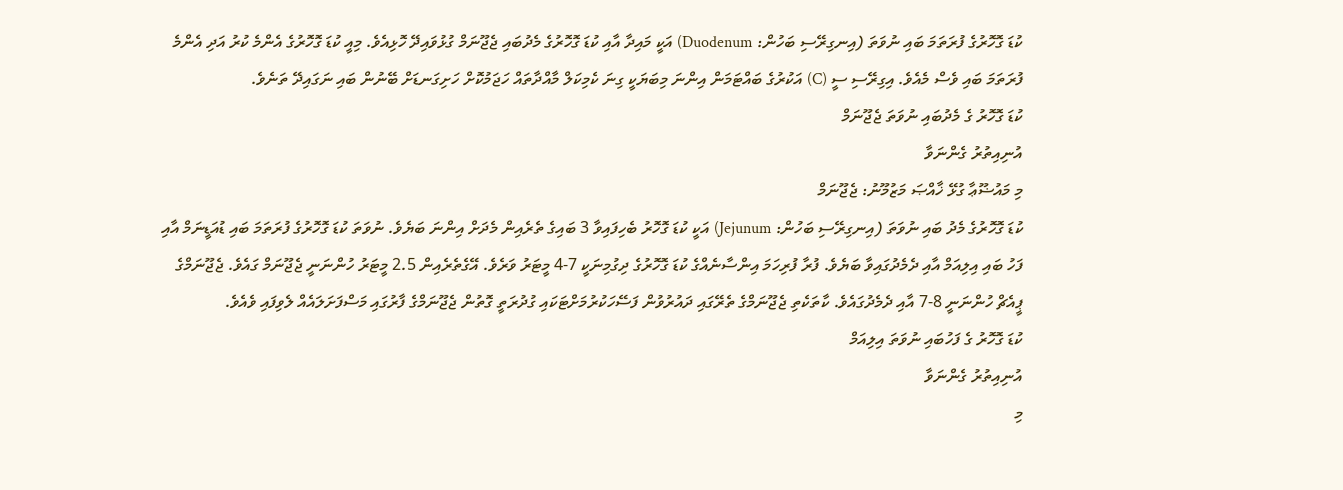ކުޑަ ގޮހޮރުގެ ފުރަތަމަ ބައި ނުވަތަ (އިނގިރޭސި ބަހުން: Duodenum) އަކީ މައިދާ އާއި ކުޑަ ގޮހޮރުގެ މެދުބައި ޖެޖޫނަމް ގުޅުވައިދޭ ހޮޅިއެވެ. މިއީ ކުޑަ ގޮހޮރުގެ އެންމެ ކުރު އަދި އެންމެ ފުރަތަމަ ބައި ވެސް މެއެވެ. އިގިރޭސި ސީ (C) އަކުރުގެ ބައްޓަމަން އިންނަ މިބަޔަކީ ގިނަ ކެމިކަލް މާއްދާތައް ހަޖަމުކޮށް ހަށިގަނޑަށް ބޭނުން ބައި ނަގައިދޭ ތަނެވެ.
ކުޑަ ގޮހޮރު ގެ މެދުބައި ނުވަތަ ޖެޖޫނަމް
އުނިއިތުރު ގެންނަވާ
މި މައުޟޫޢާ ގުޅޭ ޚާއްޞަ މަޒުމޫނު: ޖެޖޫނަމް
ކުޑަ ގޮހޮރުގެ މެދު ބައި ނުވަތަ (އިނގިރޭސި ބަހުން: Jejunum) އަކީ ކުޑަ ގޮހޮރު ބެހިފައިވާ 3 ބައިގެ ތެރެއިން މެދަށް އިންނަ ބަޔެވެ. ނުވަތަ ކުޑަ ގޮހޮރުގެ ފުރަތަމަ ބައި ޑުއަޑީނަމް އާއި ފަހު ބައި އިލިއަމް އާއި ދެމެދުގައިވާ ބަޔެވެ. ފުރާ ފުރިހަމަ އިންސާނެއްގެ ކުޑަ ގޮހޮރުގެ ދިގުމިނަކީ 7-4 މީޓަރު ވަރެވެ. އޭގެތެރެއިން 2.5 މީޓަރު ހުންނަނީ ޖެޖޫނަމް ގައެވެ. ޖެޖޫނަމްގެ ޕީއެޗް ހުންނަނީ 8-7 އާއި ދެމެދުގައެވެ. ކާތަކެތި ޖެޖޫނަމްގެ ތެރޭގައި ދައުރުވުން ފަސޭހަކުރުމަށްޓަކައި ގުދުރަތީ ގޮތުން ޖެޖޫނަމްގެ ފާރުގައި މަސްފަށަލައެއް ލެވިފައި ވެއެވެ.
ކުޑަ ގޮހޮރު ގެ ފަހުބައި ނުވަތަ އިލިއަމް
އުނިއިތުރު ގެންނަވާ
މި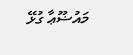މައުޟޫޢާ ގުޅޭ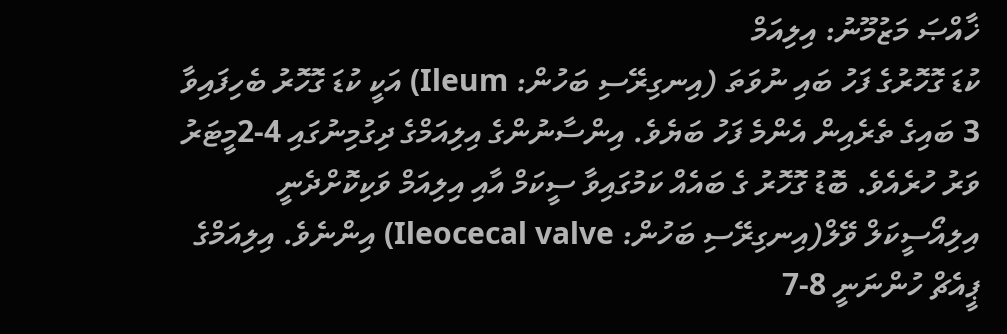ޚާއްޞަ މަޒުމޫނު: އިލިއަމް
ކުޑަ ގޮހޮރުގެ ފަހު ބައި ނުވަތަ (އިނގިރޭސި ބަހުން: Ileum) އަކީ ކުޑަ ގޮހޮރު ބެހިފައިވާ 3 ބައިގެ ތެރެއިން އެންމެ ފަހު ބަޔެވެ. އިންސާނުންގެ އިލިއަމްގެ ދިގުމިނުގައި 4-2މީޓަރު ވަރު ހުރެއެވެ. ބޮޑު ގޮހޮރު ގެ ބައެއް ކަމުގައިވާ ސީކަމް އާއި އިލިއަމް ވަކިކޮށްދެނީ އިލިއޯސީކަލް ވޭލް(އިނގިރޭސި ބަހުން: Ileocecal valve) އިންނެވެ. އިލިއަމްގެ ޕީއެޗް ހުންނަނީ 8-7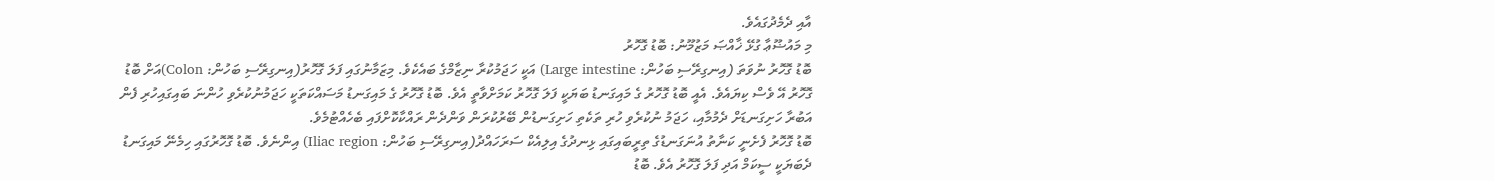އާއި ދެމެދުގައެވެ.
މި މައުޟޫޢާ ގުޅޭ ޚާއްޞަ މަޒުމޫނު: ބޮޑު ގޮހޮރު
ބޮޑު ގޮހޮރު ނުވަތަ (އިނގިރޭސި ބަހުން: Large intestine) އަކީ ހަޖަމުކުރާ ނިޒާމްގެ ބައެކެވެ. މިޒަމާނުގައި ފަލަ ގޮހޮރު(އިނގިރޭސި ބަހުން: Colon)އަށް ބޮޑު ގޮހޮރު އޭ ވެސް ކިޔައެވެ. އެއީ ބޮޑު ގޮހޮރު ގެ މައިގަނޑު ބަޔަކީ ފަލަ ގޮހޮރު ކަމަށްވާތީ އެވެ. ބޮޑު ގޮހޮރު ގެ މައިގަނޑު މަސައްކަތަކީ ހަޖަމުނުކުރެވި ހުންނަ ބައިގައިހުރި ފެން އަބުރާ ހަށިގަނޑަށް ދެމުމާއި، ހަޖަމު ނުކުރެވި ހުރި ތަކެތި ހަށިގަނޑުން ބޭރުކުރަން ވަންދެން ރައްކާކޮށްފައި ބެހެއްޓުމެވެ.
ބޮޑު ގޮހޮރު ފެށެނީ ކަނާތު އުނަގަނޑުގެ ތިރީބައިގައި ޅިނދުގެ އިލިއެކް ސަރަހައްދު(އިނގިރޭސި ބަހުން: Iliac region) އިންނެވެ. ބޮޑު ގޮހޮރުގައި ހިމެނޭ މައިގަނޑު ދެބަޔަކީ ސީކަމް އަދި ފަލަ ގޮހޮރު އެވެ. ބޮޑު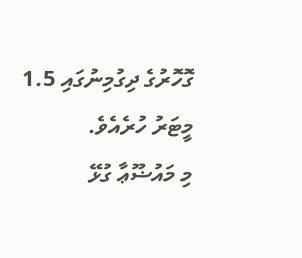ގޮހޮރުގެ ދިގުމިނުގައި 1.5 މީޓަރު ހުރެއެވެ.
މި މައުޟޫޢާ ގުޅޭ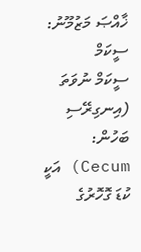ޚާއްޞަ މަޒުމޫނު: ސީކަމް
ސީކަމް ނުވަތަ (އިނގިރޭސި ބަހުން: Cecum) އަކީ ކުޑަ ގޮހޮރުގެ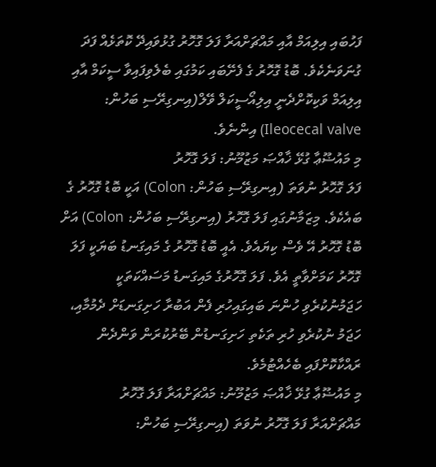ފަހުބައި އިލިއަމް އާއި މައްޗަށްއަރާ ފަލަ ގޮހޮރު ގުޅުވައިދޭ ކޮތަޅެއް ފަދަ ގުނަވަނެކެވެ. ބޮޑު ގޮހޮރު ގެ ފެށޭބައި ކަމުގައި ބެލެވިފައިވާ ސީކަމް އާއި އިލިއަމް ވަކިކޮށްދެނީ އިލިއޯސީކަލް ވޭލް(އިނގިރޭސި ބަހުން: Ileocecal valve) އިންނެވެ.
މި މައުޟޫޢާ ގުޅޭ ޚާއްޞަ މަޒުމޫނު: ފަލަ ގޮހޮރު
ފަލަ ގޮހޮރު ނުވަތަ (އިނގިރޭސި ބަހުން: Colon) އަކީ ބޮޑު ގޮހޮރު ގެ ބައެކެވެ. މިޒަމާނުގައި ފަލަ ގޮހޮރު (އިނގިރޭސި ބަހުން: Colon) އަށް ބޮޑު ގޮހޮރު އޭ ވެސް ކިޔައެވެ. އެއީ ބޮޑު ގޮހޮރު ގެ މައިގަނޑު ބަޔަކީ ފަލަ ގޮހޮރު ކަމަށްވާތީ އެވެ. ފަލަ ގޮހޮރުގެ މައިގަނޑު މަސައްކަތަކީ ހަޖަމުނުކުރެވި ހުންނަ ބައިގައިހުރި ފެން އަބުރާ ހަށިގަނޑަށް ދެމުމާއި، ހަޖަމު ނުކުރެވި ހުރި ތަކެތި ހަށިގަނޑުން ބޭރުކުރަން ވަންދެން ރައްކާކޮށްފައި ބެހެއްޓުމެވެ.
މި މައުޟޫޢާ ގުޅޭ ޚާއްޞަ މަޒުމޫނު: މައްޗަށްއަރާ ފަލަ ގޮހޮރު
މައްޗަށްއަރާ ފަލަ ގޮހޮރު ނުވަތަ (އިނގިރޭސި ބަހުން: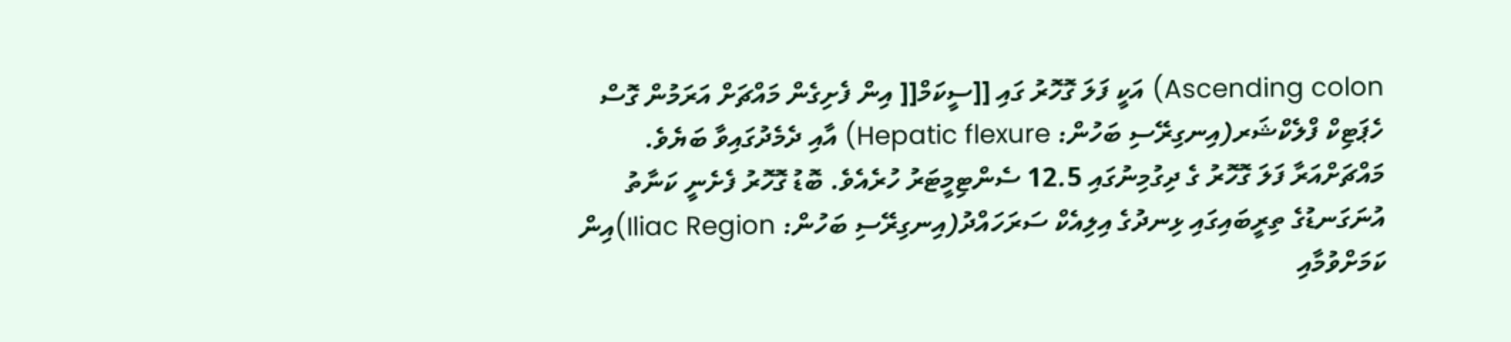Ascending colon) އަކީ ފަލަ ގޮހޮރު ގައި [[ސީކަމް[[ އިން ފެށިގެން މައްޗަށް އަރަމުން ގޮސް ހެޕަޓިކް ފްލެކްޝަރ(އިނގިރޭސި ބަހުން: Hepatic flexure) އާއި ދެމެދުގައިވާ ބަޔެވެ. މައްޗަށްއަރާ ފަލަ ގޮހޮރު ގެ ދިގުމިނުގައި 12.5 ސެންޓިމީޓަރު ހުރެއެވެ. ބޮޑު ގޮހޮރު ފެށެނީ ކަނާތު އުނަގަނޑުގެ ތިރީބައިގައި ޅިނދުގެ އިލިއެކް ސަރަހައްދު(އިނގިރޭސި ބަހުން: Iliac Region)އިން ކަމަށްވުމާއި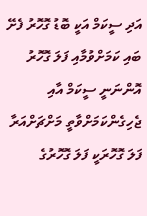އަދި ސީކަމް އަކީ ބޮޑު ގޮހޮރު ފެށޭ ބައި ކަމަށްވުމާއި ފަލަ ގޮހޮރު އޮންނަނީ ސީކަމް އާއި ޖެހިގެންކަމަށްވާތީ މަށްޗަށްއަރާ ފަލަ ގޮހޮރަކީ ފަލަ ގޮހޮރުގެ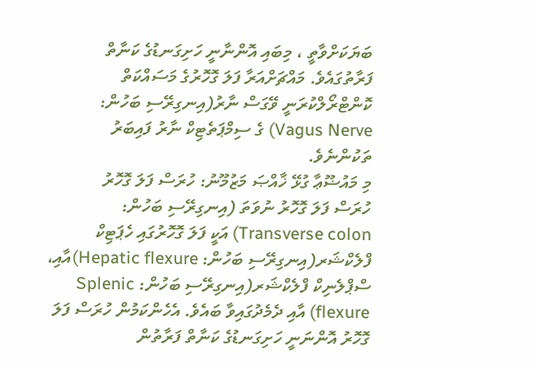ބަޔަކަށްވާތީ ، މިބައި އޮންނާނީ ހަށިގަނޑުގެ ކަނާތް ފަރާތުގައެވެ. މައްޗަށްއަރާ ފަލަ ގޮހޮރުގެ މަސައްކަތް ކޮންޓްރޯލްކުރަނީ ވޭގަސް ނާރު(އިނގިރޭސި ބަހުން: Vagus Nerve) ގެ ސިމްޕަތެޓިކް ނާރު ފައިބަރު ތަކުންނެވެ.
މި މައުޟޫޢާ ގުޅޭ ޚާއްޞަ މަޒުމޫނު: ހުރަސް ފަލަ ގޮހޮރު
ހުރަސް ފަލަ ގޮހޮރު ނުވަތަ (އިނގިރޭސި ބަހުން: Transverse colon) އަކީ ފަލަ ގޮހޮރުގައި ހެޕަޓިކް ފްލެކްޝަރ(އިނގިރޭސި ބަހުން: Hepatic flexure)އާއި، ސްޕްލެނިކް ފްލެކްޝަރ(އިނގިރޭސި ބަހުން: Splenic flexure) އާއި ދެމެދުގައިވާ ބައެވެ. އެހެންކަމުން ހުރަސް ފަލަ ގޮހޮރު އޮންނަނީ ހަށިގަނޑުގެ ކަނާތް ފަރާތުން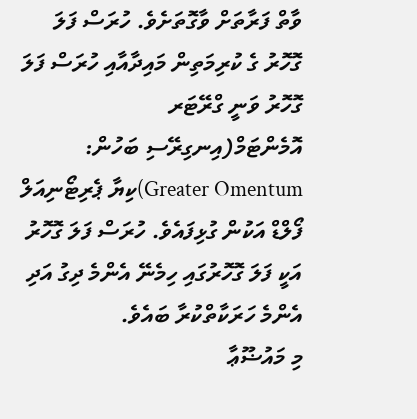ވާތް ފަރާތަށް ވާގޮތަށެވެ. ހުރަސް ފަލަ ގޮހޮރު ގެ ކުރިމަތިން މައިދާއާއި ހުރަސް ފަލަ ގޮހޮރު ވަނީ ގްރޭޓަރ އޮމެންޓަމް(އިނގިރޭސި ބަހުން: Greater Omentum)ކިޔާ ޕެރިޓޯނިއަލް ފޯލްޑް އަކުން ގުޅިފައެވެ. ހުރަސް ފަލަ ގޮހޮރު އަކީ ފަލަ ގޮހޮރުގައި ހިމެނޭ އެންމެ ދިގު އަދި އެންމެ ހަރަކާތްކުރާ ބައެވެ.
މި މައުޟޫޢާ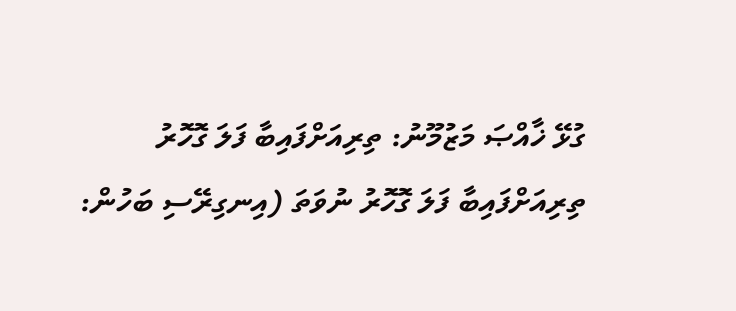ގުޅޭ ޚާއްޞަ މަޒުމޫނު: ތިރިއަށްފައިބާ ފަލަ ގޮހޮރު
ތިރިއަށްފައިބާ ފަލަ ގޮހޮރު ނުވަތަ (އިނގިރޭސި ބަހުން: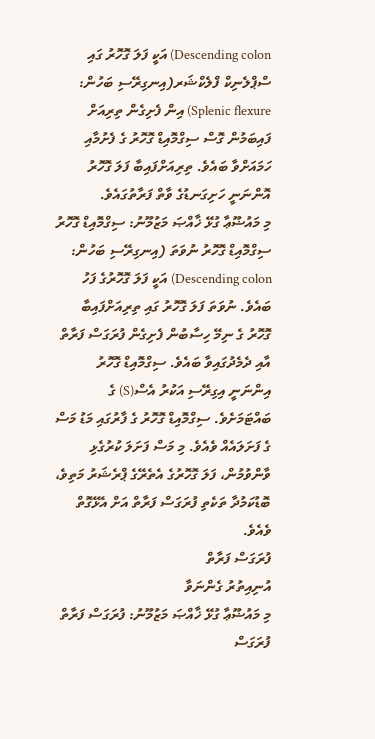Descending colon) އަކީ ފަލަ ގޮހޮރު ގައި ސްޕްލެނިކް ފްލެކްޝަރ(އިނގިރޭސި ބަހުން: Splenic flexure) އިން ފެށިގެން ތިރިއަށް ފައިބަމުން ގޮސް ސިގްމޮއިޑް ގޮހޮރު ގެ ފެށުމާއި ހަމައަށްވާ ބައެވެ. ތިރިއަށްފައިބާ ފަލަ ގޮހޮރު އޮންނަނީ ހަށިގަނޑުގެ ވާތް ފަރާތުގައެވެ.
މި މައުޟޫޢާ ގުޅޭ ޚާއްޞަ މަޒުމޫނު: ސިގްމޮއިޑް ގޮހޮރު
ސިގްމޮއިޑް ގޮހޮރު ނުވަތަ (އިނގިރޭސި ބަހުން: Descending colon) އަކީ ފަލަ ގޮހޮރުގެ ފަހު ބައެވެ. ނުވަތަ ފަލަ ގޮހޮރު ގައި ތިރިއަށްފައިބާ ގޮހޮރު ގެ ނިމޭ ހިސާބުން ފެށިގެން ފުރަގަސް ފަރާތް އާއި ދެމެދުގައިވާ ބައެވެ. ސިގްމޮއިޑް ގޮހޮރު އިންނަނީ އިގިރޭސި އަކުރު އެސް(S) ގެ ބައްޓަމަށެވެ. ސިގްމޮއިޑް ގޮހޮރު ގެ ފާރުގައި މަޑު މަސް ގެ ފަށަލައެއް ވެއެވެ. މި މަސް ފަށަލަ ކުރުގެޅި ވާންވުމުން، ފަލަ ގޮހޮރުގެ އެތެރޭގެ ޕްރެޝަރު މަތިވެ، ބޮޑުކަމުދާ ތަކެތި ފުރަގަސް ފަރާތް އަށް އެޅޭގޮތް ވެއެވެ.
ފުރަގަސް ފަރާތް
އުނިއިތުރު ގެންނަވާ
މި މައުޟޫޢާ ގުޅޭ ޚާއްޞަ މަޒުމޫނު: ފުރަގަސް ފަރާތް
ފުރަގަސް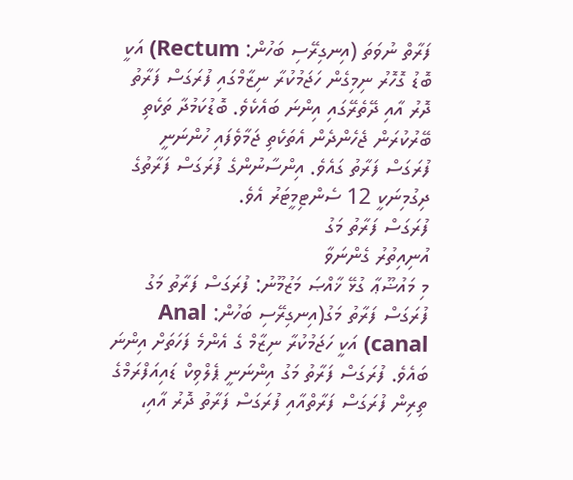ފަރާތް ނުވަތަ (އިނގިރޭސި ބަހުން: Rectum) އަކީ ބޮޑު ގޮހޮރު ނިމިގެން ހަޖަމުކުރާ ނިޒާމްގައި ފުރަގަސް ފަރާތު ދޮރު އާއި ދޭތެރޭގައި އިންނަ ބައެކެވެ. ބޮޑުކަމުދާ ތަކެތި ބޭރުކުރަން ޖެހެންދެން އެތަކެތި ޖަމާވެފައި ހުންނަނީ ފުރަގަސް ފަރާތު ގައެވެ. އިންސާނުންގެ ފުރަގަސް ފަރާތުގެ ދިގުމިނަކީ 12 ސެންޓިމީޓަރު އެވެ.
ފުރަގަސް ފަރާތު މަގު
އުނިއިތުރު ގެންނަވާ
މި މައުޟޫޢާ ގުޅޭ ޚާއްޞަ މަޒުމޫނު: ފުރަގަސް ފަރާތު މަގު
ފުރަގަސް ފަރާތު މަގު(އިނގިރޭސި ބަހުން: Anal canal) އަކީ ހަޖަމުކުރާ ނިޒާމް ގެ އެންމެ ފަހަތަށް އިންނަ ބައެވެ. ފުރަގަސް ފަރާތު މަގު އިންނަނީ ޕެލްވިކް ޑައިއަފްރަމްގެ ތިރިން ފުރަގަސް ފަރާތްއާއި ފުރަގަސް ފަރާތު ދޮރު އާއި،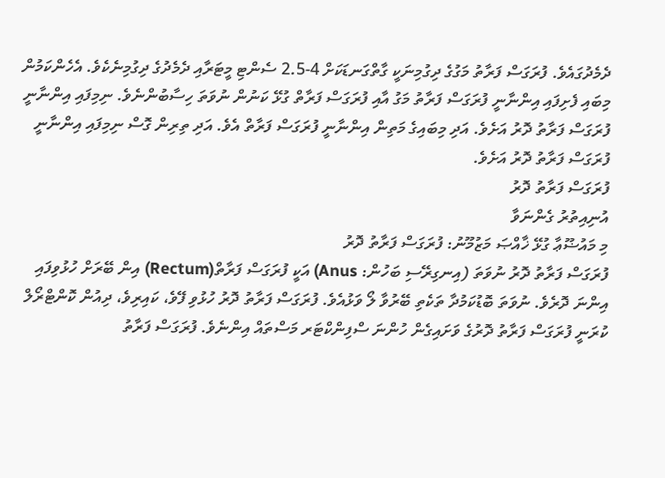ދެމެދުގައެވެ. ފުރަގަސް ފަރާތު މަގުގެ ދިގުމިނަކީ ގާތްގަނޑަކަށް 4-2.5 ސެންޓި މީޓަރާއި ދެމެދުގެ ދިގުމިނެކެވެ. އެހެންކަމުން މިބައި ފެށިފައި އިންނާނީ ފުރަގަސް ފަރާތު މަގު އާއި ފުރަގަސް ފަރާތް ގުޅޭ ކަނުން ނުވަތަ ހިސާބުންނެވެ. ނިމިފައި އިންނާނީ ފުރަގަސް ފަރާތު ދޮރު އަށެވެ. އަދި މިބައިގެ މަތިން އިންނާނީ ފުރަގަސް ފަރާތް އެވެ. އަދި ތިރިން ގޮސް ނިމިފައި އިންނާނީ ފުރަގަސް ފަރާތު ދޮރު އަށެވެ.
ފުރަގަސް ފަރާތު ދޮރު
އުނިއިތުރު ގެންނަވާ
މި މައުޟޫޢާ ގުޅޭ ޚާއްޞަ މަޒުމޫނު: ފުރަގަސް ފަރާތު ދޮރު
ފުރަގަސް ފަރާތު ދޮރު ނުވަތަ (އިނގިރޭސި ބަހުން: Anus) އަކީ ފުރަގަސް ފަރާތް(Rectum) އިން ބޭރަށް ހުޅުވިފައި އިންނަ ދޮރެވެ. ނުވަތަ ބޮޑުކަމުދާ ތަކެތި ބޭރުވާ ލޯ ވަޅުއެވެ. ފުރަގަސް ފަރާތު ދޮރު ހުޅުވި ފޭވެ، ކައިރިވެ، ދިއުން ކޮންޓްރޯލް ކުރަނީ ފުރަގަސް ފަރާތު ދޮރުގެ ވަށައިގެން ހުންނަ ސްފިންކްޓަރ މަސްތައް އިންނެވެ. ފުރަގަސް ފަރާތު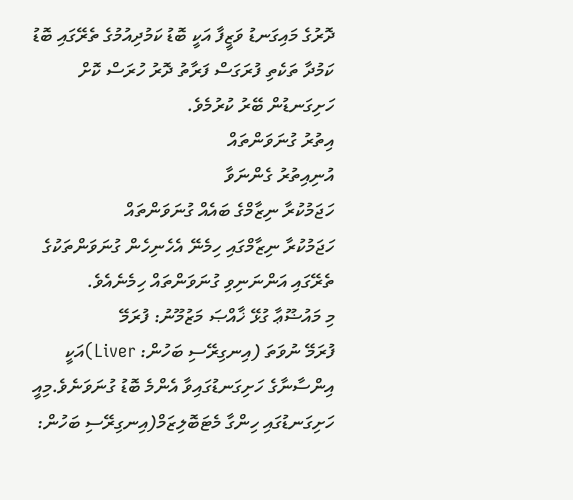ދޮރުގެ މައިގަނޑު ވަޒީފާ އަކީ ބޮޑު ކަމުދިއުމުގެ ތެރޭގައި ބޮޑު ކަމުދާ ތަކެތި ފުރަގަސް ފަރާތު ދޮރު ހުރަސް ކޮށް ހަށިގަނޑުން ބޭރު ކުރުމެވެ.
އިތުރު ގުނަވަންތައް
އުނިއިތުރު ގެންނަވާ
ހަޖަމުކުރާ ނިޒާމްގެ ބައެއް ގުނަވަންތައް
ހަޖަމުކުރާ ނިޒާމްގައި ހިމެނޭ އެހެނިހެން ގުނަވަންތަކުގެ ތެރޭގައި އަންނަނިވި ގުނަވަންތައް ހިމެނެއެވެ.
މި މައުޟޫޢާ ގުޅޭ ޚާއްޞަ މަޒުމޫނު: ފުރަމޭ
ފުރަމޭ ނުވަތަ (އިނގިރޭސި ބަހުން: Liver)އަކީ އިންސާނާގެ ހަށިގަނޑުގައިވާ އެންމެ ބޮޑު ގުނަވަނެވެ.މިއީ ހަށިގަނޑުގައި ހިންގާ މެޓަބޮލިޒަމް(އިނގިރޭސި ބަހުން: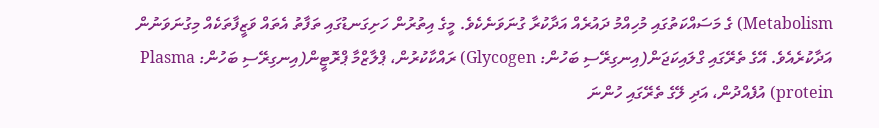Metabolism) ގެ މަސައްކަތުގައި މުހިއްމު ދައުރެއް އަދާކުރާ ގުނަވަނެކެވެ. މީގެ އިތުރުން ހަށިގަނޑުގައި ތަފާތު އެތައް ވަޒީފާތަކެއް މިގުނަވަނުން އަދާކުރެއެވެ. އޭގެ ތެރޭގައި ގްލައިކަޖަން(އިނގިރޭސި ބަހުން: Glycogen) ރައްކާކުރުން، ޕްލާޒްމާ ޕްރޮޓީން(އިނގިރޭސި ބަހުން: Plasma protein) އުފެއްދުން، އަދި ލޭގެ ތެރޭގައި ހުންނަ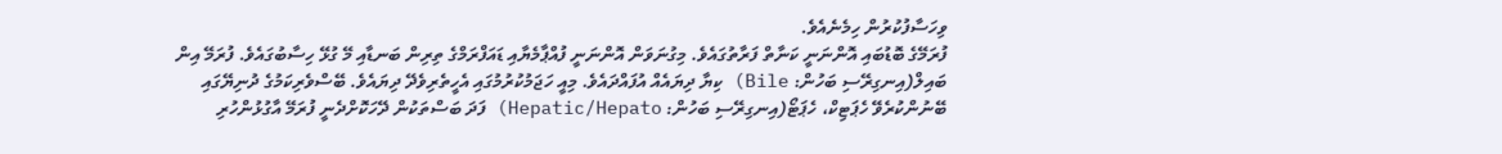ވިހަސާފުކުރުން ހިމެނެއެވެ.
ފުރަމޭގެ ބޮޑުބައި އޮންނަނީ ކަނާތް ފަރާތުގައެވެ. މިގުނަވަން އޮންނަނީ ފުއްޕާމެޔާއި ޑައަފްރަމްގެ ތިރިން ބަނޑާއި މޭ ގުޅޭ ހިސާބުގައެވެ. ފުރަމޭ އިން ބައިލް(އިނގިރޭސި ބަހުން: Bile) ކިޔާ ދިޔައެއް އުފައްދައެވެ. މިއީ ހަޖަމުކުރުމުގައި އެހީތެރިވެދޭ ދިޔައެވެ. ބޭސްވެރިކަމުގެ ދުނިޔޭގައި ބޭނުންކުރެވޭ ހެޕަޓިކް، ހެޕަޓޯ(އިނގިރޭސި ބަހުން: Hepatic/Hepato) ފަދަ ބަސްތަކުން ދޭހަކޮށްދެނީ ފުރަމޭ އާގުޅުންހުރި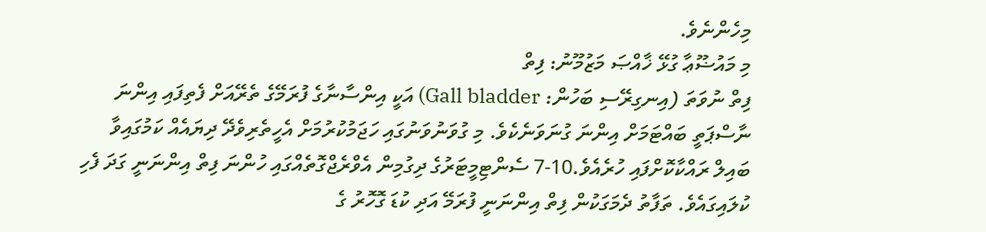މިހެންނެވެ.
މި މައުޟޫޢާ ގުޅޭ ޚާއްޞަ މަޒުމޫނު: ފިތް
ފިތް ނުވަތަ (އިނގިރޭސި ބަހުން: Gall bladder) އަކީ އިންސާނާގެ ފުރަމޭގެ ތެރޭއަށް ފެތިފައި އިންނަ ނާސްޕަތީ ބައްޓަމަށް އިންނަ ގުނަވަނެކެވެ. މި ގުވަނުވަނުގައި ހަޖަމުކުރުމަށް އެހީތެރިވެދޭ ދިޔައެއް ކަމުގައިވާ ބައިލް ރައްކާކޮށްފައި ހުރެއެވެ.10-7 ސެންޓިމީޓަރުގެ ދިގުމިން އެވްރެޖްގޮތެއްގައި ހުންނަ ފިތް އިންނަނީ ގަދަ ފެހި ކުލައިގައެވެ. ތަފާތު ދެމަގަކުން ފިތް އިންނަނީ ފުރަމޭ އަދި ކުޑަ ގޮހޮރު ގެ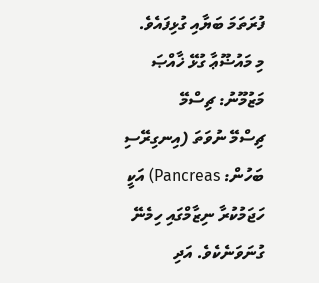ފުރަތަމަ ބަޔާއި ގުޅިފައެވެ.
މި މައުޟޫޢާ ގުޅޭ ޚާއްޞަ މަޒުމޫނު: ޗިސްމޭ
ޗިސްމޭ ނުވަތަ (އިނގިރޭސި ބަހުން: Pancreas) އަކީ ހަޖަމުކުރާ ނިޒާމްގައި ހިމެނޭ ގުނަވަނެކެވެ. އަދި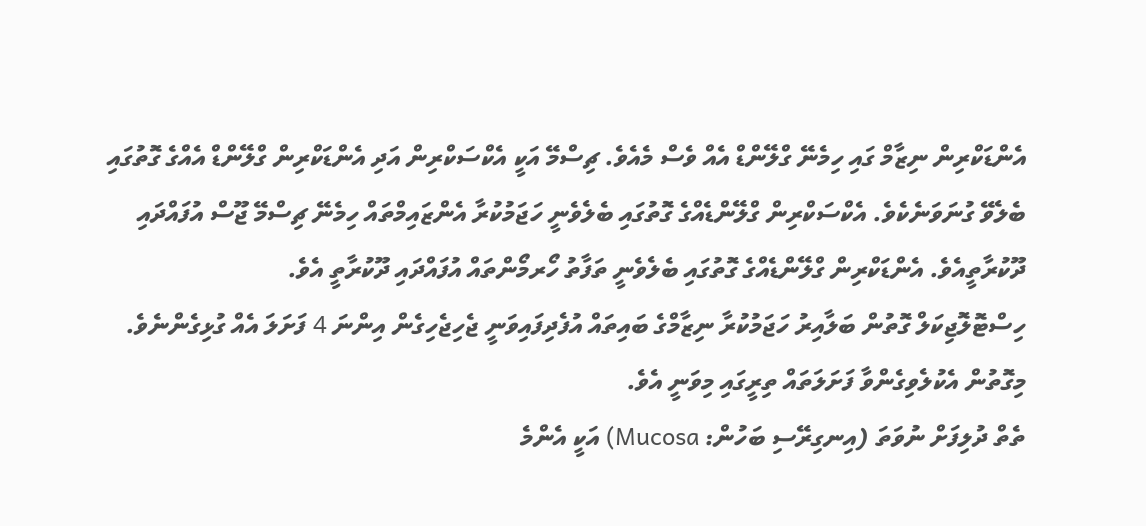އެންޑަކްރިން ނިޒާމް ގައި ހިމެނޭ ގްލޭންޑް އެއް ވެސް މެއެވެ. ޗިސްމޭ އަކީ އެކްސަކްރިން އަދި އެންޑަކްރިން ގްލޭންޑް އެއްގެ ގޮތުގައި ބެލެވޭ ގުނަވަނެކެވެ. އެކްސަކްރިން ގްލޭންޑެއްގެ ގޮތުގައި ބެލެވެނީ ހަޖަމުކުރާ އެންޒައިމްތައް ހިމެނޭ ޗިސްމޭ ޖޫސް އުފައްދައި ދޫކުރާތީއެވެ. އެންޑަކްރިން ގްލޭންޑެއްގެ ގޮތުގައި ބެލެވެނީ ތަފާތު ހޯރމޯންތައް އުފައްދައި ދޫކުރާތީ އެވެ.
ހިސްޓޮލޮޖިކަލް ގޮތުން ބަލާއިރު ހަޖަމުކުރާ ނިޒާމްގެ ބައިތައް އުފެދިފައިވަނީ ޖެހިޖެހިގެން އިންނަ 4 ފަށަލަ އެއް ގުޅިގެންނެވެ. މިގޮތުން އެކުލެވިގެންވާ ފަށަލަތައް ތިރީގައި މިވަނީ އެވެ.
ތެތް ދުލިފަށް ނުވަތަ (އިނގިރޭސި ބަހުން: Mucosa) އަކީ އެންމެ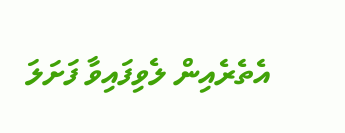އެތެރެއިން ލެވިފައިވާ ފަށަލަ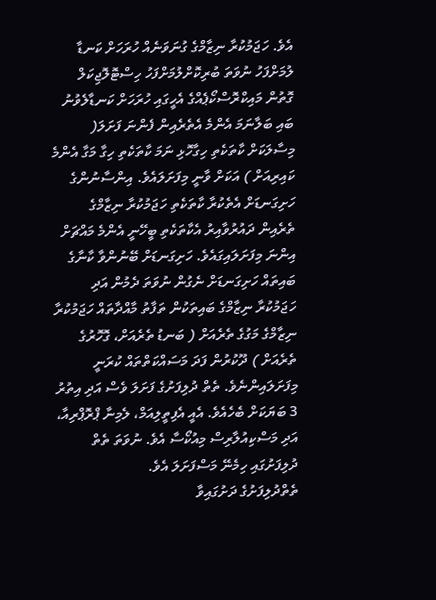އެވެ. ހަޖަމުކުރާ ނިޒާމްގެ ގުނަވަނެއް ހުރަހަށް ކަނޑާ ލުމަށްފަހު ނުވަތަ ބުރިކޮށްލުމަށްފަހު ހިސްޓޮލޮޖިކަލް ގޮތުން މައިކްރޮސްކޯޕެއްގެ އެހީގައި ހުރަހަށް ކަނޑާލެވުނު ބައި ބަލާނަމަ އެންމެ އެތެރެއިން ފެންނަ ފަށަލަ( މިސާލަކަށް ކާތަކެތި ހިގާހޮޅި ނަމަ ކާތަކެތި ހިގާ މަގާ އެންމެ ކައިރިއަށް ) އަކަށް ވާނީ މިފަށަލައެވެ. އިންސާނުންގެ ހަށިގަނޑަށް އެތެކުރާ ކާތަކެތި ހަޖަމުކުރާ ނިޒާމްގެ ތެރެއިން ދައުރުވާއިރު އެކާތަކެތި ބީހޭނީ އެންމެ މައްޗަށް އިންނަ މިފަށަލައިގައެވެ. ހަށިގަނޑަށް ބޭނުންވާ ކާނާގެ ބައިތައް ހަށިގަނޑަށް ނެގުން ނުވަތަ ދެމުން އަދި ހަޖަމުކުރާ ނިޒާމްގެ ބައިތަކުން ތަފާތު މާއްދާތައް ހަޖަމުކުރާ ނިޒާމްގެ މަގުގެ ތެރެއަށް ( ބަނޑު ތެރެއަށް، ގޮހޮރުގެ ތެރެއަށް ) ދޫކުރުން ފަދަ މަސައްކަތްތައް ކުރަނީ މިފަށަލައިންނެވެ. ތެތް ދުލިފަށުގެ ފަށަލަ ވެސް އަދި އިތުރު 3 ބަޔަކަށް ބެހެއެވެ. އެއީ އެފިތީލިއަމް، ލެމިނާ ޕްރޮޕްރިއާ، އަދި މަސްކިއުލާރިސް މިއުކޯސާ އެވެ. ނުވަތަ ތެތް ދުލިފަށުގައި ހިމެނޭ މަސްފަށަލަ އެވެ.
ތެތްދުލިފަށުގެ ދަށުގައިވާ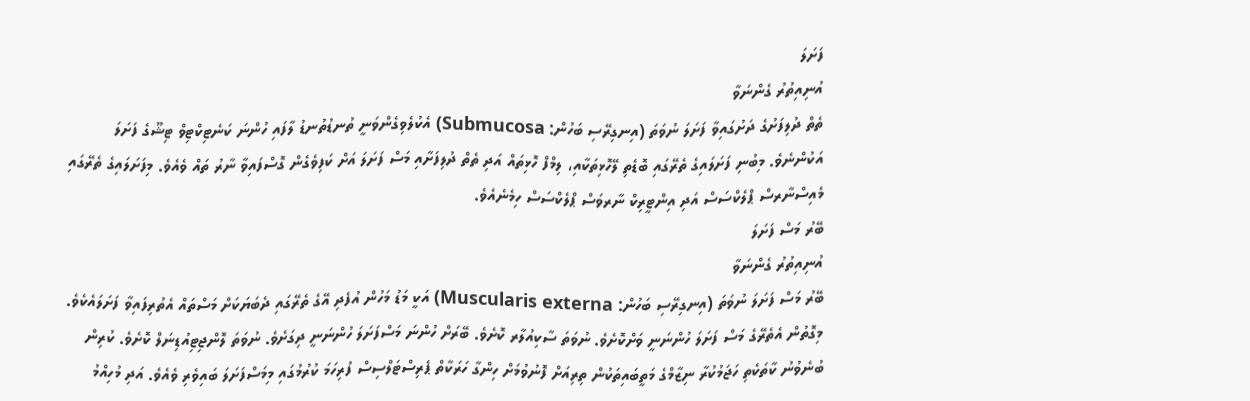ފަށަލަ
އުނިއިތުރު ގެންނަވާ
ތެތް ދުލިފަށުގެ ދަށުގައިވާ ފަށަލަ ނުވަތަ (އިނގިރޭސި ބަހުން: Submucosa) އެކުލެވިގެންވަނީ ތުނޑުތުނޑު ލާފައި ހުންނަ ކަނެޓިކްޓިވް ޓިޝޫގެ ފަށަލަ އަކުންނެވެ. މިބުނި ފަށަލައިގެ ތެރޭގައި ބޮޑެތި ލޭހޮޅިތަކާއި، ލިމްފް ހޮޅިތައް އަދި ތެތް ދުލިފަށާއި މަސް ފަށަލަ އަށް ކަފިވެގެން ގޮސްފައިވާ ނާރު ތައް ވެއެވެ. މިފަށަލައިގެ ތެރޭގައި މެއިސްނާރސް ޕްލެކްސަސް އަދި އިންޓީރިކް ނާރވަސް ޕްލެކްސަސް ހިމެނެއެވެ.
ބޭރު މަސް ފަށަލަ
އުނިއިތުރު ގެންނަވާ
ބޭރު މަސް ފަށަލަ ނުވަތަ (އިނގިރޭސި ބަހުން: Muscularis externa) އަކީ މަޑު މަހުން އުފެދި އޭގެ ތެރޭގައި ދެބަޔަކަށް މަސްތައް އެތުރިފައިވާ ފަށަލައެކެވެ. މިގޮތުން އެތެރޭގެ މަސް ފަށަލަ ހުންނަނީ ވަށްކޮށެވެ. ނުވަތަ ސާކިއުލާރ ކޮށެވެ. ބޭރަށް ހުންނަ މަސްފަށަލަ ހުންނަނީ ދިގަށެވެ. ނުވަތަ ލޮންޖިޓިއުޑިނަލް ކޮށެވެ. ކުރިން ބުނެވުނު ކާތަކެތި ހަޖަމުކުރާ ނިޒާމްގެ މަތީބައިތަކުން ތިރިއަށް ފޮނުވުމަށް ހިންގާ ހަރަކާތް ޕެރިސްޓަލްސިސް ފުރިހަމަ ކުރުމުގައި މިމަސްފަށަލަ ބައިވެރި ވެއެވެ. އަދި މުހިއްމު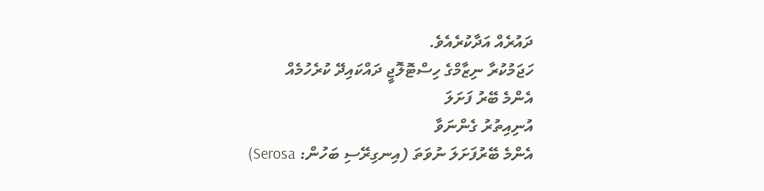ދައުރެއް އަދާކުރެއެވެ.
ހަޖަމުކުރާ ނިޒާމްގެ ހިސްޓޮލޮޖީ ދައްކައިދޭ ކުރެހުމެއް
އެންމެ ބޭރު ފަށަލަ
އުނިއިތުރު ގެންނަވާ
އެންމެ ބޭރުފަށަލަ ނުވަތަ (އިނގިރޭސި ބަހުން: Serosa)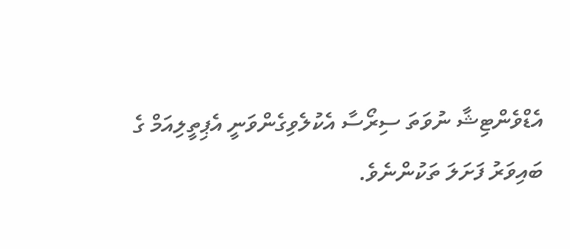އެޑްވެންޓިޝާ ނުވަތަ ސިރޯސާ އެކުލެވިގެންވަނީ އެޕިތީލިއަމް ގެ ބައިވަރު ފަށަލަ ތަކުންނެވެ.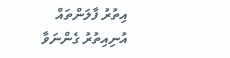އިތުރު ފާލަންތައް
އުނިއިތުރު ގެންނަވާ